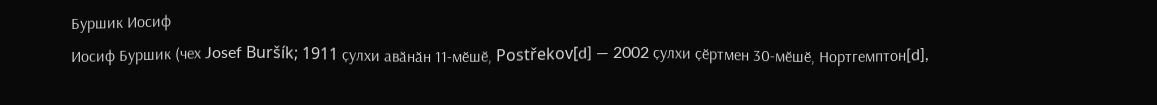Буршик Иосиф
Иосиф Буршик (чех Josef Buršík; 1911 ҫулхи авӑнӑн 11-мӗшӗ, Postřekov[d] — 2002 ҫулхи ҫӗртмен 30-мӗшӗ, Нортгемптон[d],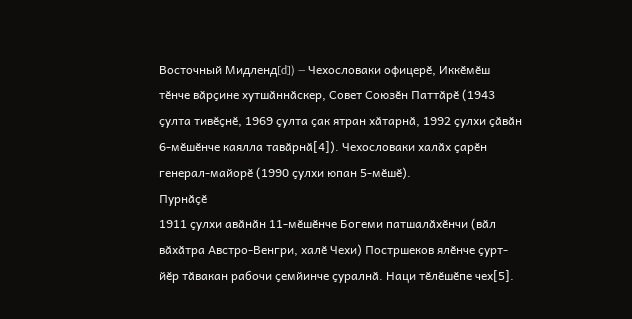Восточный Мидленд[d]) — Чехословаки офицерӗ, Иккӗмӗш тӗнче вӑрҫине хутшӑннӑскер, Совет Союзӗн Паттӑрӗ (1943 ҫулта тивӗҫнӗ, 1969 ҫулта ҫак ятран хӑтарнӑ, 1992 ҫулхи ҫӑвӑн 6-мӗшӗнче каялла тавӑрнӑ[4]). Чехословаки халӑх ҫарӗн генерал-майорӗ (1990 ҫулхи юпан 5-мӗшӗ).
Пурнӑҫӗ
1911 ҫулхи авӑнӑн 11-мӗшӗнче Богеми патшалӑхӗнчи (вӑл вӑхӑтра Австро-Венгри, халӗ Чехи) Постршеков ялӗнче ҫурт-йӗр тӑвакан рабочи ҫемйинче ҫуралнӑ. Наци тӗлӗшӗпе чех[5].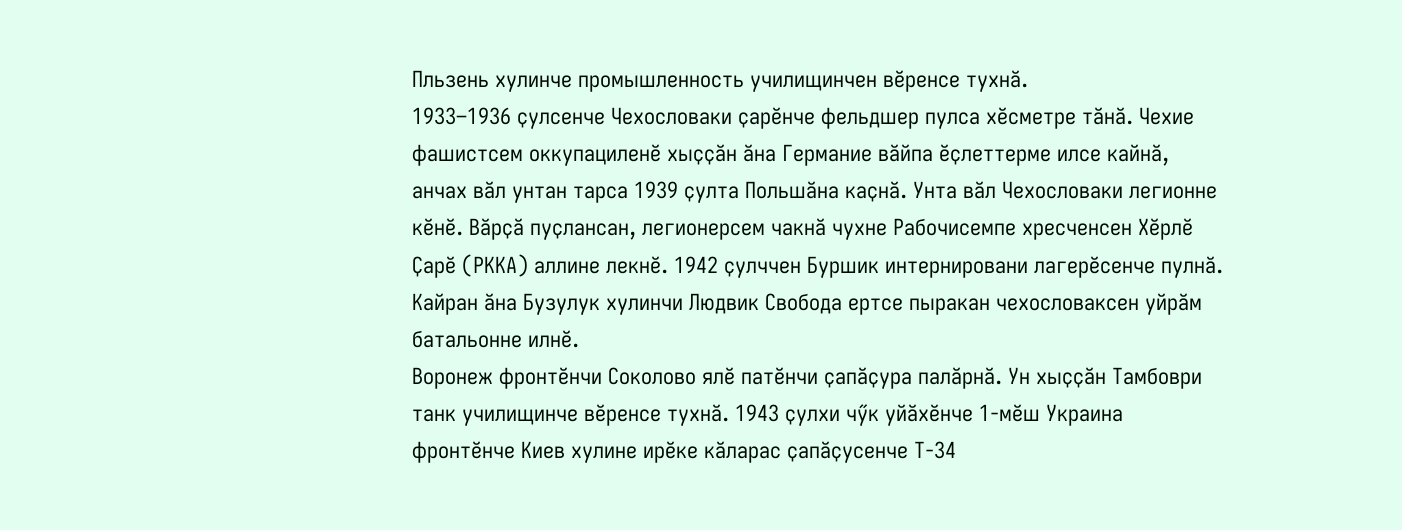Пльзень хулинче промышленность училищинчен вӗренсе тухнӑ.
1933–1936 ҫулсенче Чехословаки ҫарӗнче фельдшер пулса хӗсметре тӑнӑ. Чехие фашистсем оккупациленӗ хыҫҫӑн ӑна Германие вӑйпа ӗҫлеттерме илсе кайнӑ, анчах вӑл унтан тарса 1939 ҫулта Польшӑна каҫнӑ. Унта вӑл Чехословаки легионне кӗнӗ. Вӑрҫӑ пуҫлансан, легионерсем чакнӑ чухне Рабочисемпе хресченсен Хӗрлӗ Ҫарӗ (РККА) аллине лекнӗ. 1942 ҫулччен Буршик интернировани лагерӗсенче пулнӑ. Кайран ӑна Бузулук хулинчи Людвик Свобода ертсе пыракан чехословаксен уйрӑм батальонне илнӗ.
Воронеж фронтӗнчи Соколово ялӗ патӗнчи ҫапӑҫура палӑрнӑ. Ун хыҫҫӑн Тамбоври танк училищинче вӗренсе тухнӑ. 1943 ҫулхи чӳк уйӑхӗнче 1-мӗш Украина фронтӗнче Киев хулине ирӗке кӑларас ҫапӑҫусенче Т-34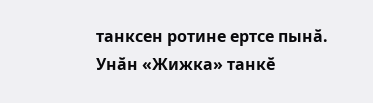танксен ротине ертсе пынӑ. Унӑн «Жижка» танкӗ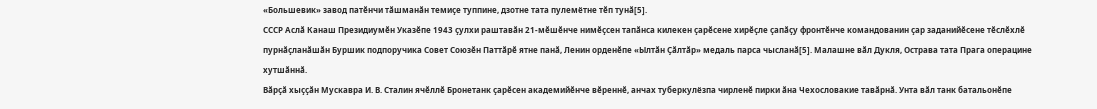«Большевик» завод патӗнчи тӑшманӑн темиҫе туппине, дзотне тата пулемётне тӗп тунӑ[5].
СССР Аслӑ Канаш Президиумӗн Указӗпе 1943 ҫулхи раштавӑн 21-мӗшӗнче нимӗҫсен тапӑнса килекен ҫарӗсене хирӗҫле ҫапӑҫу фронтӗнче командованин ҫар заданийӗсене тӗслӗхлӗ пурнӑҫланӑшӑн Буршик подпоручика Совет Союзӗн Паттӑрӗ ятне панӑ, Ленин орденӗпе «Ылтӑн Ҫӑлтӑр» медаль парса чысланӑ[5]. Малашне вӑл Дукля, Острава тата Прага операцине хутшӑннӑ.
Вӑрҫӑ хыҫҫӑн Мускавра И. В. Сталин ячӗллӗ Бронетанк ҫарӗсен академийӗнче вӗреннӗ, анчах туберкулёзпа чирленӗ пирки ӑна Чехословакие тавӑрнӑ. Унта вӑл танк батальонӗпе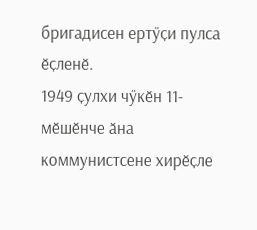бригадисен ертӳҫи пулса ӗҫленӗ.
1949 ҫулхи чӳкӗн 11-мӗшӗнче ӑна коммунистсене хирӗҫле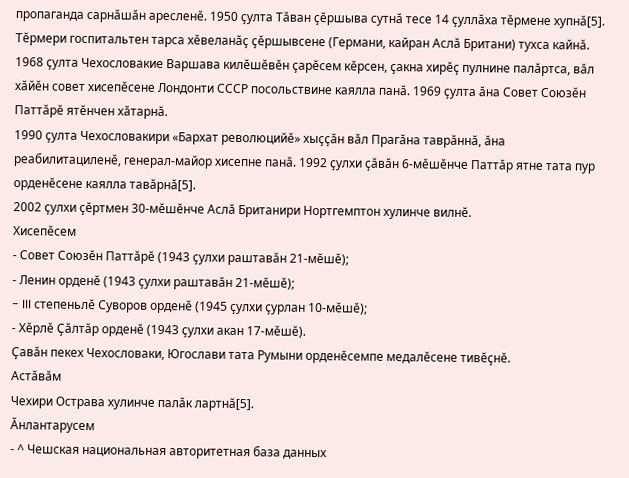пропаганда сарнӑшӑн аресленӗ. 1950 ҫулта Тӑван ҫӗршыва сутнӑ тесе 14 ҫуллӑха тӗрмене хупнӑ[5]. Тӗрмери госпитальтен тарса хӗвеланӑҫ ҫӗршывсене (Германи, кайран Аслӑ Британи) тухса кайнӑ. 1968 ҫулта Чехословакие Варшава килӗшӗвӗн ҫарӗсем кӗрсен, ҫакна хирӗҫ пулнине палӑртса, вӑл хӑйӗн совет хисепӗсене Лондонти СССР посольствине каялла панӑ. 1969 ҫулта ӑна Совет Союзӗн Паттӑрӗ ятӗнчен хӑтарнӑ.
1990 ҫулта Чехословакири «Бархат революцийӗ» хыҫҫӑн вӑл Прагӑна таврӑннӑ, ӑна реабилитациленӗ, генерал-майор хисепне панӑ. 1992 ҫулхи ҫӑвӑн 6-мӗшӗнче Паттӑр ятне тата пур орденӗсене каялла тавӑрнӑ[5].
2002 ҫулхи ҫӗртмен 30-мӗшӗнче Аслӑ Британири Нортгемптон хулинче вилнӗ.
Хисепӗсем
- Совет Союзӗн Паттӑрӗ (1943 ҫулхи раштавӑн 21-мӗшӗ);
- Ленин орденӗ (1943 ҫулхи раштавӑн 21-мӗшӗ);
- III степеньлӗ Суворов орденӗ (1945 ҫулхи ҫурлан 10-мӗшӗ);
- Хӗрлӗ Ҫӑлтӑр орденӗ (1943 ҫулхи акан 17-мӗшӗ).
Ҫавӑн пекех Чехословаки, Югослави тата Румыни орденӗсемпе медалӗсене тивӗҫнӗ.
Астӑвӑм
Чехири Острава хулинче палӑк лартнӑ[5].
Ӑнлантарусем
- ^ Чешская национальная авторитетная база данных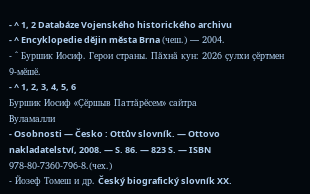- ^ 1, 2 Databáze Vojenského historického archivu
- ^ Encyklopedie dějin města Brna (чеш.) — 2004.
- ^ Буршик Иосиф. Герои страны. Пӑхнӑ кун: 2026 ҫулхи ҫӗртмен 9-мӗшӗ.
- ^ 1, 2, 3, 4, 5, 6
Буршик Иосиф «Ҫӗршыв Паттӑрӗсем» сайтра
Вуламалли
- Osobnosti — Česko : Ottův slovník. — Ottovo nakladatelství, 2008. — S. 86. — 823 S. — ISBN 978-80-7360-796-8.(чех.)
- Йозеф Томеш и др. Český biografický slovník XX.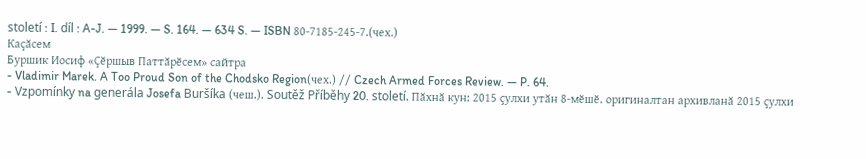století : I. díl : A-J. — 1999. — S. 164. — 634 S. — ISBN 80-7185-245-7.(чех.)
Каҫӑсем
Буршик Иосиф «Ҫӗршыв Паттӑрӗсем» сайтра
- Vladimir Marek. A Too Proud Son of the Chodsko Region(чех.) // Czech Armed Forces Review. — P. 64.
- Vzpomínky na generála Josefa Buršíka (чеш.). Soutěž Příběhy 20. století. Пӑхнӑ кун: 2015 ҫулхи утӑн 8-мӗшӗ. оригиналтан архивланӑ 2015 ҫулхи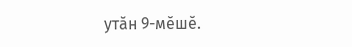утӑн 9-мӗшӗ.